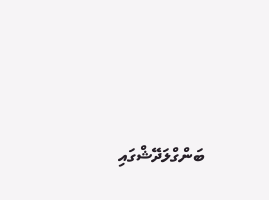ބަންގްލަދޭޝްގައި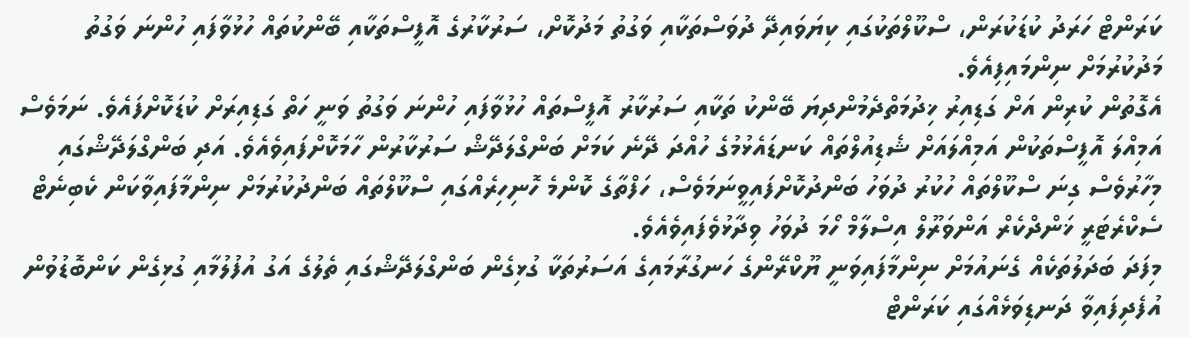ކަރަންޓް ހަރަދު ކުޑަކުރަން، ސްކޫލްތަކުގައި ކިޔަވައިދޭ ދުވަސްތަކާއި ވަގުތު މަދުކޮށް، ސަރުކާރުގެ އޮފީސްތަކާއި ބޭންކުތައް ހުޅުވާފައި ހުންނަ ވަގުތު މަދުކުރުމަށް ނިންމައިފިއެވެ.
އެގޮތުން ކުރިން އަށް ގަޑިއިރު ޚިދުމަތްދެމުންދިޔަ ބޭންކު ތަކާއި ސަރުކާރު އޮފީސްތައް ހުޅުވާފައި ހުންނަ ވަގުތު ވަނީ ހަތް ގަޑިއިރަށް ކުޑަކޮށްފައެވެ. ނަމަވެސް އަމިއްލަ އޮފީސްތަކުން އަމިއްލައަށް ޝެޑިއުލްތައް ކަނޑައެޅުމުގެ ހުއްދަ ދޭނެ ކަމަށް ބަންގްލަދޭޝް ސަރުކާރުން ހާމަކޮށްފައިވެއެވެ. އަދި ބަންގްލަދޭޝްގައި މިހާރުވެސް ގިނަ ސްކޫލްތައް ހުކުރު ދުވަހު ބަންދުކޮށްފައިވީނަމަވެސް، ހަފްތާގެ ކޮންމެ ހޮނިހިރެއްގައި ސްކޫލްތައް ބަންދުކުރުމަށް ނިންމާފައިވާކަން ކެބިނެޓް ސެކްރެޓަރީ ޚަންދްކެރް އަންވަރޫލް އިސްލާމް ހޯމަ ދުވަހު ވިދާޅުވެފައިވެއެވެ.
މިފަދަ ބަދަލުތަކެއް ގެނައުމަށް ނިންމާފައިވަނީ ޔޫކްރޭންގެ ހަނގުރާމައިގެ އަސަރުތަކާ ގުޅިގެން ބަންގްލަދޭޝްގައި ތެލުގެ އަގު އުފުލުމާއި ގުޅިގެން ކަންބޮޑުވުން އުފެދިފައިވާ ދަނޑިވަޅެއްގައި ކަރަންޓް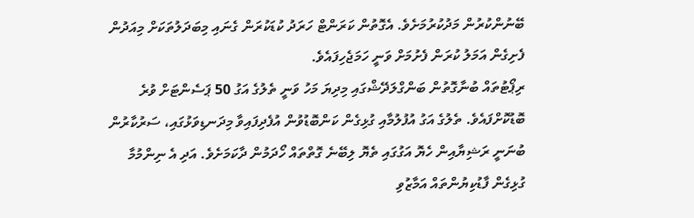ބޭނުންކުރުން މަދުކުރުމަށެވެ. އެގޮތުން ކަރަންޓް ހަރަދު ކުޑަކުރަން ގެނައި މިބަދަލުތަކަށް މިއަދުން ފެށިގެން އަމަލު ކުރަން ފެށުމަށް ވަނީ ހަމަޖެހިފައެވެ.
ރިޕޯޓުތައް ބުނާގޮތުން ބަންގްލަދޭޝްގައި މިދިޔަ މަހު ވަނީ ތެލުގެ އަގު 50 ޕަސެންޓަށް ވުރެ ބޮޑުކޮށްފައެވެ. ތެލުގެ އަގު އުފުލުމާއި ގުޅިގެން ކަންބޮޑުވުން އުފެދިފައިވާ މިދަނޑިވަޅުގައި، ސަރުކާރުން ބުނަނީ ރަޝިޔާއިން ހެޔޮ އަގުގައި ތެޔޮ ލިބޭނެ ގޮތްތައް ހޯދަމުން ދާކަމަށެވެ. އަދި އެ ނިންމުމާ ގުޅިގެން ފާޑުކިޔުންތައް އަމާޒުވި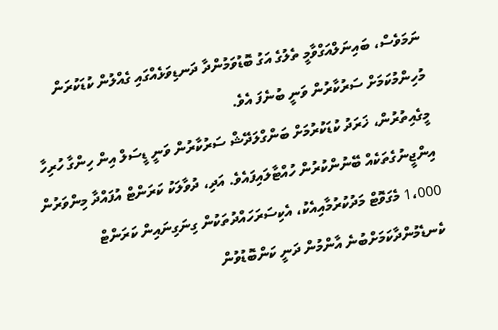ނަމަވެސް، ބައިނަލްއަގްވާމީ ތެލުގެ އަގު ބޮޑުވަމުންދާ ދަނޑިވަޅެއްގައި ގެއްލުން ކުޑަކުރަން މުހިންމުކަމަށް ސަރުކާރުން ވަނީ ބުނެފަ އެވެ.
މީގެއިތުރުން، ޚަރަދު ކުޑަކުރުމަށް ބަންގްލަދޭޝް ސަރުކާރުން ވަނީ ޑީސަލް އިން ހިންގާ ހުރިހާ އިންޖީނުގެތަކެއް ބޭނުންކުރުން ހުއްޓާލައިފައެވެ. އަދި، ދުވާލަކު ކަރަންޓް އުފައްދާ މިންވަރުން 1،000 މެގަވޮޓް މަދުކުރުމާއިއެކު، އެކިސަރަހައްދުތަކުން ގިނަގިނައިން ކަރަންޓް ކެނޑެމުންދާކަމަށްބުނެ އާންމުން ދަނީ ކަންބޮޑުވުން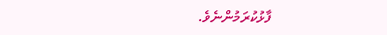ފާޅުކުރަމުންނެވެ.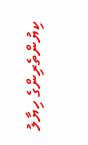ކިޔުންތެރިންގެ ހިޔާލު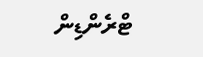ޓްރެންޑިން